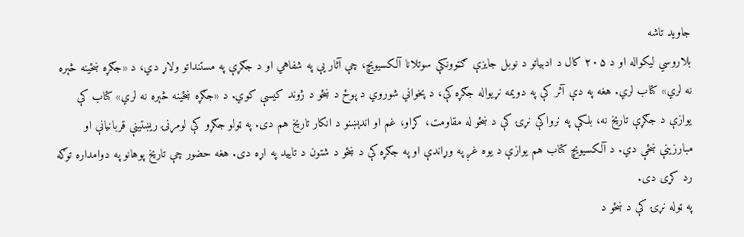جاوید تاشه
بلاروسي لیکواله او د ۲۰۵ کال د ادبیاتو د نوبل جایزې ګټوونکې سوتلانا آلکسیویچ، چې آثار یې په شفاهي او د جګړې په مستنداتو ولاړ دي، د «جګړه ښځینه څېره نه لري» کتاب لري. هغه په دې آثر کې په دویمه نړیواله جګړه کې، د پخواني شوروي د پوځ د ښځو د ژوند کیسې کوي. د «جګړه ښځینه څېره نه لري» کتاب کې یوازې د جګړې تاریخ نه، بلکې په نرواکې نړۍ کې د ښځو له مقاومت، کړاو، غم او اندېښنو د انکار تاریخ هم دی. په ټولو جګړو کې لومړنۍ ریښتینې قربانیانې او مبارزینې ښځې دي. د آلکسیویچ کتاب هم یوازې د یوه غږ په وړاندې او په جګړه کې د ښځو د شتون د تایید په اړه دی. هغه حضور چې تاریخ پوهانو په دوامداره توګه رد کړی دی.
په ټوله نړۍ کې د ښځو د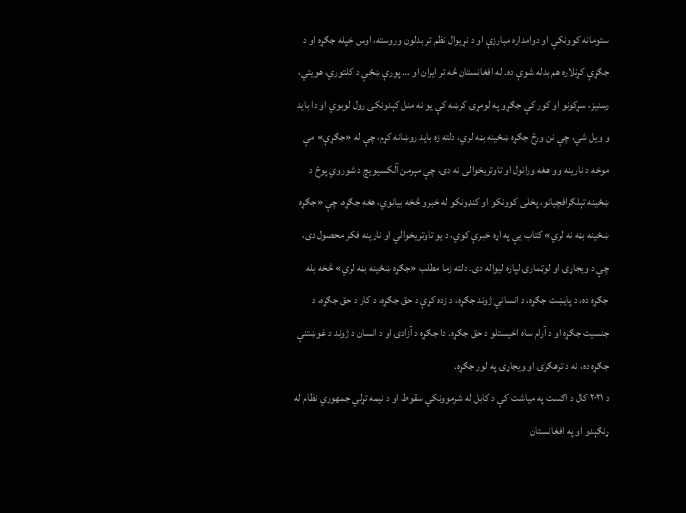ستومانه کوونکې او دوامداره مبارزې او د نړیوال نظم تر بدلون وروسته، اوس خپله جګړه او د جګړې کړنلاره هم بدله شوې ده. له افغانستان څه تر ایران او … پورې ښځې د کلتوري، هویتي، رسنیز، سړکونو او کور کې جګړو په لومړۍ کرښه کې یو نه منل کېدونکی رول لوبوي او دا باید و ویل شي، چې نن ورځ جګړه ښځینه بڼه لري، دلته زه باید روښانه کړم، چې له «جګړې» مې موخه د نارینه وو هغه ورانول او تاوتریخوالی نه دی، چې مېرمن آلکسیویچ د شوروي پوځ د ښځینه تېلګرافچیانو، پخلی کوونکو او کنډونکو له خبرو څخه بیانوي، هغه جګړه، چې «جګړه ښځینه بڼه نه لري» کتاب یې په اړه خبرې کوي، د یو تاوتریخوالي او نارینه فکر محصول دی، چې د ویجاړۍ او لوټمارۍ لپاره لیواله دی. دلته زما مطلب «جګړه ښځینه بڼه لري» څخه بله جګړه ده، د پایښت جګړه، د انساني ژوند جګړه، د زده کړې د حق جګړه، د کار د حق جګړه، د جنسیت جګړه او د آرام ساه اخیستلو د حق جګړه. دا جګړه د آزادۍ او د انسان د ژوند د غوښتنې جګړه ده، نه د ترهګرۍ او ویجاړۍ په لور جګړه.
د ۲۰۲۱ کال د اګست په میاشت کې د کابل له شرموونکي سقوط او د نیمه تړلي جمهوري نظام له ړنګېدو او په افغانستان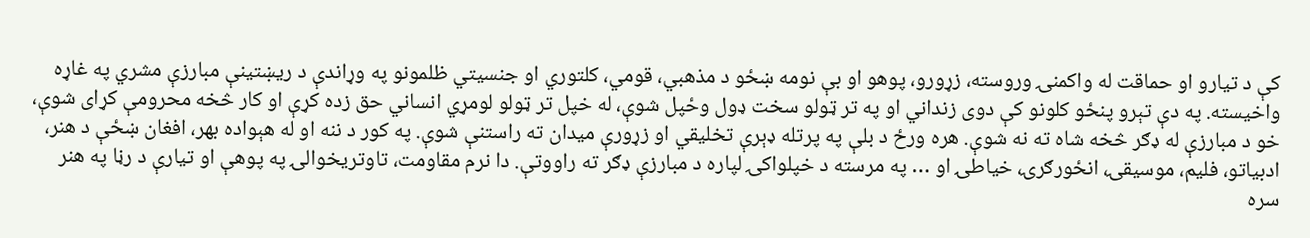کې د تیارو او حماقت له واکمنۍ وروسته، زړورو، پوهو او بې نومه ښځو د مذهبي، قومي، کلتوري او جنسیتي ظلمونو په وړاندې د ریښتینې مبارزې مشري په غاړه واخیسته. په دې تېرو پنځو کلونو کې دوی زنداني او په تر ټولو سخت ډول وځپل شوې، له خپل تر ټولو لومړي انساني حق زده کړې او کار څخه محرومې کړای شوې، خو د مبارزې له ډګر څخه شاه ته نه شوې. هره ورځ د بلې په پرتله ډېرې تخلیقي او زړورې میدان ته راستنې شوې. په کور د ننه او له هېواده بهر، افغان ښځې د هنر، ادبیاتو، فلیم، موسیقۍ، انځورګرۍ، خیاطۍ او … په مرسته د خپلواکۍ لپاره د مبارزې ډګر ته راووتې. دا نرم مقاومت، تاوتریخوالۍ په پوهې او تیارې د رڼا په هنر سره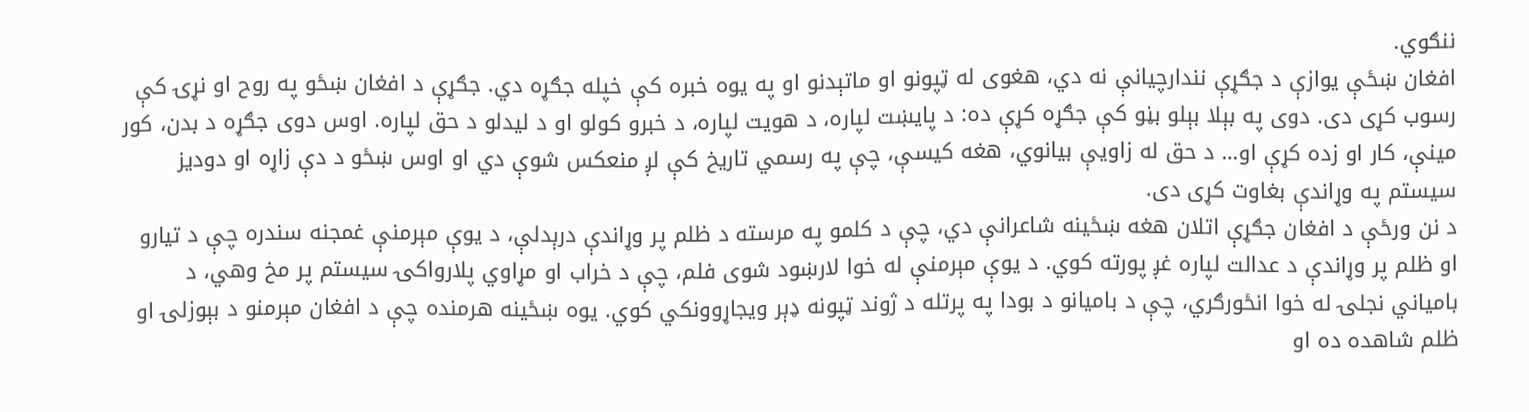ننګوي.
افغان ښځې یوازې د جګړې نندارچیانې نه دي، هغوی له ټپونو او ماتېدنو او په یوه خبره کې خپله جګړه دي. جګړې د افغان ښځو په روح او نړۍ کې رسوب کړی دی. دوی په بېلا بېلو بڼو کې جګړه کړې ده: د پایښت لپاره، د هویت لپاره، د خبرو کولو او د لیدلو د حق لپاره. اوس دوی جګړه د بدن، کور مینې، کار او زده کړې او… د حق له زاویې بیانوي، هغه کیسې، چې په رسمي تاریخ کې لږ منعکس شوې دي او اوس ښځو د دې زاړه او دودیز سیستم په وړاندې بغاوت کړی دی.
د نن ورځې د افغان جګړې اتلان هغه ښځینه شاعرانې دي، چې د کلمو په مرسته د ظلم پر وړاندې درېدلې، د یوې مېرمنې غمجنه سندره چې د تیارو او ظلم پر وړاندې د عدالت لپاره غږ پورته کوي. د یوې مېرمنې له خوا لارښود شوی فلم، چې د خراب او مړاوي پلارواکۍ سیستم پر مخ وهي، د بامیاني نجلۍ له خوا انځورګري، چې د بامیانو د بودا په پرتله د ژوند ټپونه ډېر ویجاړوونکي کوي. یوه ښځینه هرمنده چې د افغان مېرمنو د بېوزلۍ او ظلم شاهده ده او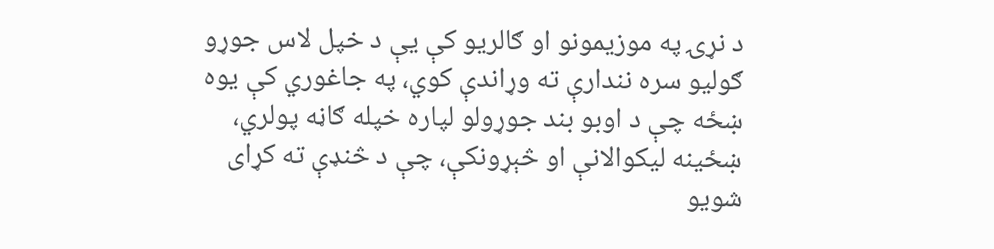د نړۍ په موزیمونو او ګالریو کې یې د خپل لاس جوړو ګولیو سره نندارې ته وړاندې کوي، په جاغوري کې یوه ښځه چې د اوبو بند جوړولو لپاره خپله ګاڼه پولري، ښځینه لیکوالانې او څېړونکې، چې د څنډې ته کړای شویو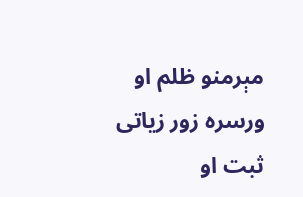مېرمنو ظلم او ورسره زور زیاتی ثبت او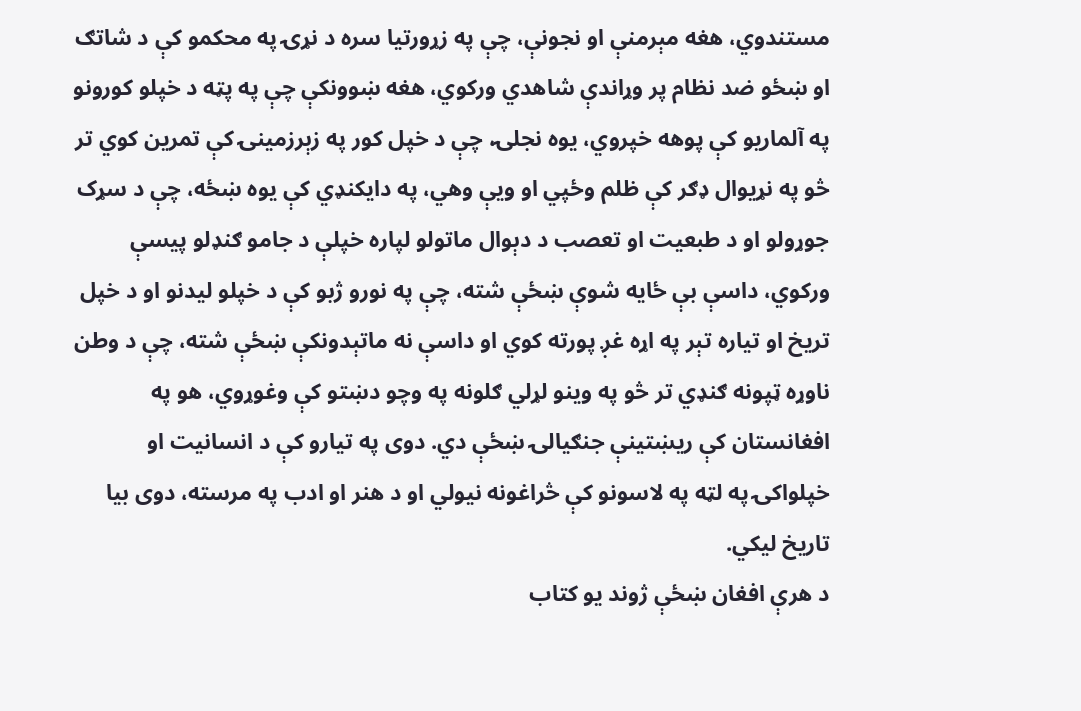مستندوي، هغه مېرمنې او نجونې، چې په زړورتیا سره د نړۍ په محکمو کې د شاتګ او ښځو ضد نظام پر وړاندې شاهدي ورکوي، هغه ښوونکې چې په پټه د خپلو کورونو په آلماریو کې پوهه خپروي، یوه نجلۍ، چې د خپل کور په زېرزمینۍ کې تمرین کوي تر څو په نړیوال ډګر کې ظلم وځپي او ویې وهي، په دایکنډي کې یوه ښځه، چې د سړک جوړولو او د طبعیت او تعصب د دېوال ماتولو لپاره خپلې د جامو ګنډلو پیسې ورکوي، داسې بې ځایه شوې ښځې شته، چې په نورو ژبو کې د خپلو لیدنو او د خپل تریخ او تیاره تېر په اړه غږ پورته کوي او داسې نه ماتېدونکې ښځې شته، چې د وطن ناوړه ټپونه ګنډي تر څو په وینو لړلي ګلونه په وچو دښتو کې وغوړوي، هو په افغانستان کې ریښتینې جنګیالۍ ښځې دي. دوی په تیارو کې د انسانیت او خپلواکۍ په لټه په لاسونو کې څراغونه نیولي او د هنر او ادب په مرسته، دوی بیا تاریخ لیکي.
د هرې افغان ښځې ژوند یو کتاب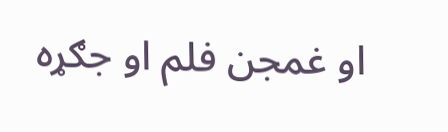او غمجن فلم او جګړه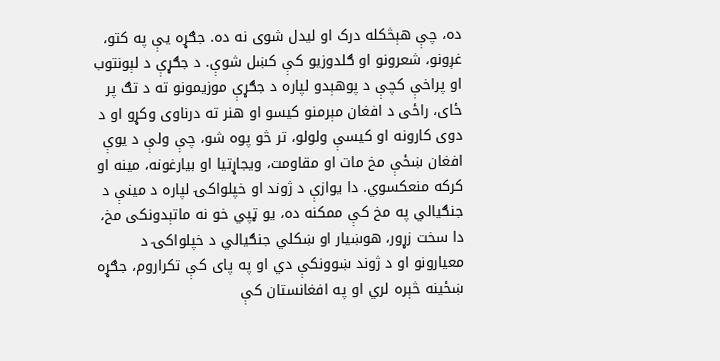ده، چې هېڅکله درک او لیدل شوی نه ده. جګړه یې په کتو، غږونو، شعرونو او ګلدوزیو کې کښل شوې. د جګړې د لېونتوب او پراخې کچې د پوهېدو لپاره د جګړې موزیمونو ته د تګ پر ځای، راځی د افغان مېرمنو کیسو او هنر ته درناوی وکړو او د دوی کارونه او کیسې ولولو، تر څو پوه شو، چې ولې د یوې افغان ښځې مخ مات او مقاومت، ویجاړتیا او بیارغونه، مینه او کرکه منعکسوي. دا یوازې د ژوند او خپلواکۍ لپاره د مینې د جنګیالي په مخ کې ممکنه ده، یو ټپي خو نه ماتېدونکی مخ، دا سخت زړور، هوښیار او ښکلي جنګیالي د خپلواکۍ د معیارونو او د ژوند ښوونکې دي او په پای کې تکراروم، جګړه ښځینه څېره لري او په افغانستان کې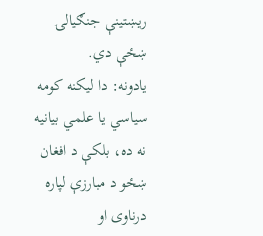ریښتینې جنګیالۍ ښځې دي.
یادونه: دا لیکنه کومه سیاسي یا علمي بیانیه نه ده، بلکې د افغان ښځو د مبارزې لپاره درناوی او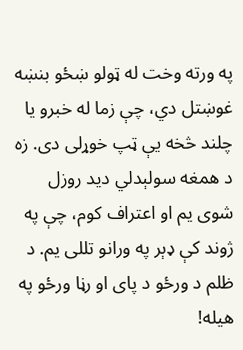په ورته وخت له ټولو ښځو بنښه غوښتل دي، چې زما له خبرو یا چلند څخه یې ټپ خوړلی دی. زه د همغه سولېدلي دید روزل شوی یم او اعتراف کوم، چې په ژوند کې ډېر په ورانو تللی یم. د ظلم د ورځو د پای او رڼا ورځو په هیله!